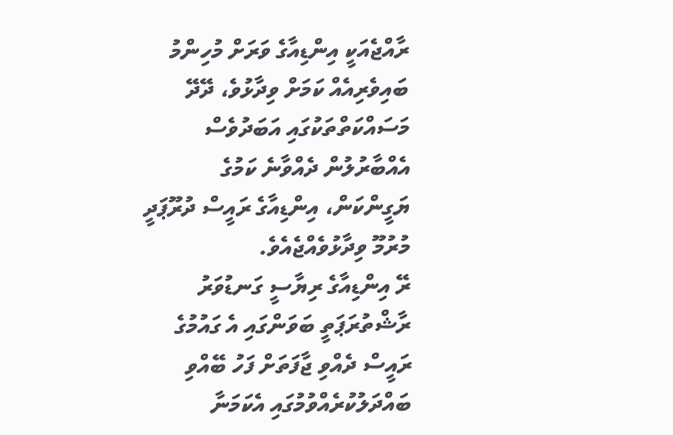ރާއްޖެއަކީ އިންޑިއާގެ ވަރަށް މުހިންމު ބައިވެރިއެއް ކަމަށް ވިދާޅުވެ، ދޭދޭ މަސައްކަތްތަކުގައި އަބަދުވެސް އެއްބާރުލުން ދެއްވާނެ ކަމުގެ ޔަގީންކަން، އިންޑިއާގެ ރައީސް ދުރޫޕަދީ މުރުމޫ ވިދާޅުވެއްޖެއެވެ.
ރޭ އިންޑިއާގެ ރިޔާސީ ގަނޑުވަރު ރާޝްތުރަޕަތީ ބަވަންގައި އެ ގައުމުގެ ރައީސް ދެއްވި ޖާފަތަށް ފަހު ބޭއްވި ބައްދަލުކުރެއްވުމުގައި އެކަމަނާ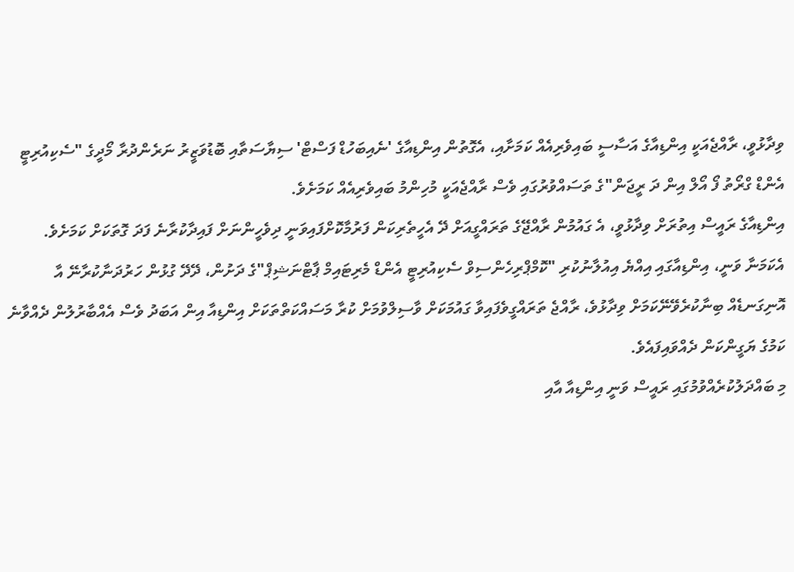ވިދާޅުވީ، ރާއްޖެއަކީ އިންޑިއާގެ އަސާސީ ބައިވެރިއެއް ކަމަށާއި، އެގޮތުން އިންޑިއާގެ 'ނެއިބަހުޑް ފަސްޓް' ސިޔާސަތާއި ބޮޑުވަޒީރު ނަރެންދުރާ މޯދީގެ "ސެކިއުރިޓީ އެންޑް ގްރޯތު ފޯ އޯލް އިން ދަ ރީޖަން"ގެ ތަސައްވުރުގައި ވެސް ރާއްޖެއަކީ މުހިންމު ބައިވެރިއެއް ކަމަށެވެ.
އިންޑިއާގެ ރައީސް އިތުރަށް ވިދާޅުވީ، އެ ގައުމުން ރާއްޖޭގެ ތަރައްގީއަށް ދޭ އެހީތެރިކަން ފަރުމާކޮށްފައިވަނީ ދިވެހީންނަށް ފައިދާކުރާނެ ފަދަ ގޮތަކަށް ކަމަށެވެ.
އެކަމަނާ ވަނީ، އިންޑިއާގައި އިއްޔެ އިއުލާނުކުރި "ކޮމްޕްރިހެންސިވް ސެކިއުރިޓީ އެންޑް މެރިޓައިމް ޕާޓްނަޝިޕް"ގެ ދަށުން، ދޭދޭ ގުޅުން ހަރުދަނާކުރާނޭ އާ އޮނިގަނޑެއް ބިނާކުރެވޭނޭކަމަށް ވިދާޅުވެ، ރާއްޖެ ތަރައްގީވެފައިވާ ގައުމަކަށް ވާސިލްވުމަށް ކުރާ މަސައްކަތްތަކަށް އިންޑިއާ އިން އަބަދު ވެސް އެއްބާރުލުން ދެއްވާނެ ކަމުގެ ޔަގީންކަން ދެއްވައިފައެވެ.
މި ބައްދަލުކުރެއްވުމުގައި ރައީސް ވަނީ އިންޑިއާ އާއި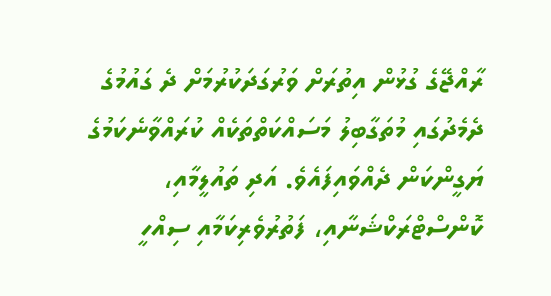ރާއްޖޭގެ ގުޅުން އިތުރަށް ވަރުގަދަކުރުމަށް ދެ ގައުމުގެ ދެމެދުގައި މުތަގާބިލު މަސައްކަތްތަކެއް ކުރައްވާނެކަމުގެ ޔަގީންކަން ދެއްވައިފައެވެ. އަދި ތައުލީމާއި، ކޮންސްޓްރަކްޝަނާއި، ފަތުރުވެރިކަމާއި ސިއްހީ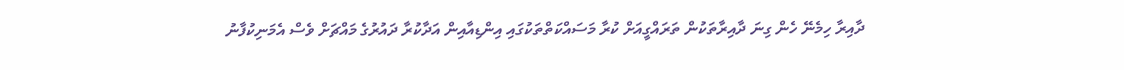ދާއިރާ ހިމެނޭ ހެން ގިނަ ދާއިރާތަކުން ތަރައްގީއަށް ކުރާ މަސައްކަތްތަކުގައި އިންޑިއާއިން އަދާކުރާ ދައުރުގެ މައްޗަށް ވެސް އެމަނިކުފާނު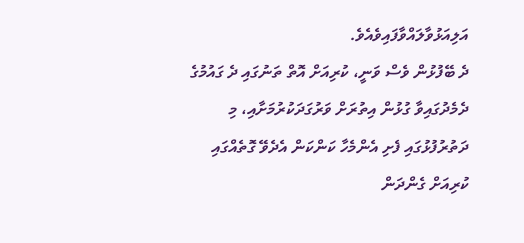އަލިއަޅުވާލައްވާފައިވެއެވެ.
ދެ ބޭފުޅުން ވެސް ވަނީ، ކުރިއަށް އޮތް ތަނުގައި ދެ ގައުމުގެ ދެމެދުގައިވާ ގުޅުން އިތުރަށް ވަރުގަދަކުރުމަށާއި، މި ދަތުރުފުޅުގައި ފެށި އެންމެހާ ކަންކަން އެދެވޭ ގޮތެއްގައި ކުރިއަށް ގެންދަން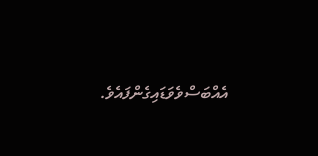އެއްބަސްވެވަޑައިގެންފައެވެ.